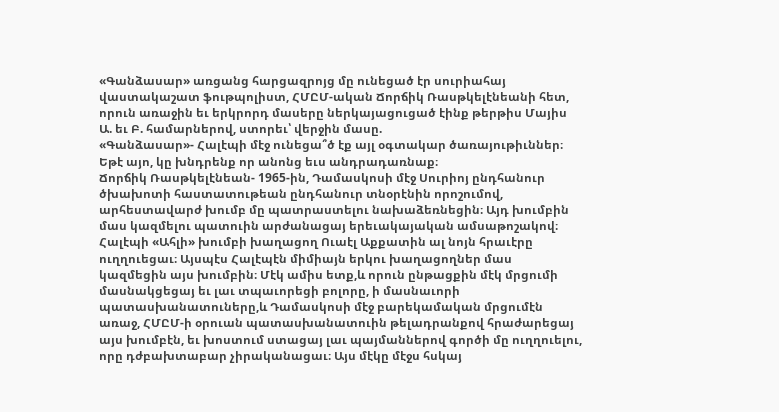«Գանձասար» առցանց հարցազրոյց մը ունեցած էր սուրիահայ վաստակաշատ ֆութպոլիստ, ՀՄԸՄ-ական Ճորճիկ Ռասթկելէնեանի հետ, որուն առաջին եւ երկրորդ մասերը ներկայացուցած էինք թերթիս Մայիս Ա. եւ Բ. համարներով, ստորեւ՝ վերջին մասը.
«Գանձասար»- Հալէպի մէջ ունեցա՞ծ էք այլ օգտակար ծառայութիւններ։ Եթէ այո, կը խնդրենք որ անոնց եւս անդրադառնաք։
Ճորճիկ Ռասթկելէնեան- 1965-ին, Դամասկոսի մէջ Սուրիոյ ընդհանուր ծխախոտի հաստատութեան ընդհանուր տնօրէնին որոշումով, արհեստավարժ խումբ մը պատրաստելու նախաձեռնեցին։ Այդ խումբին մաս կազմելու պատուին արժանացայ երեւակայական ամսաթոշակով։ Հալէպի «Ահլի» խումբի խաղացող Ուաէլ Աքքատին ալ նոյն հրաւէրը ուղղուեցաւ։ Այսպէս Հալէպէն միմիայն երկու խաղացողներ մաս կազմեցին այս խումբին։ Մէկ ամիս ետք,և որուն ընթացքին մէկ մրցումի մասնակցեցայ եւ լաւ տպաւորեցի բոլորը, ի մասնաւորի պատասխանատուները,և Դամասկոսի մէջ բարեկամական մրցումէն առաջ, ՀՄԸՄ-ի օրուան պատասխանատուին թելադրանքով հրաժարեցայ այս խումբէն, եւ խոստում ստացայ լաւ պայմաններով գործի մը ուղղուելու, որը դժբախտաբար չիրականացաւ։ Այս մէկը մէջս հսկայ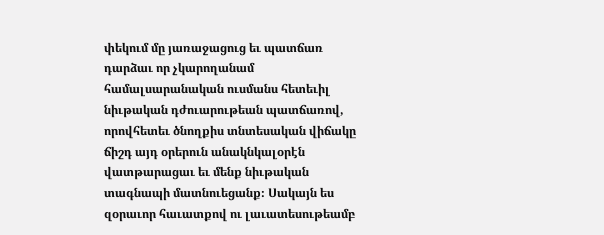փեկում մը յառաջացուց եւ պատճառ դարձաւ որ չկարողանամ համալսարանական ուսմանս հետեւիլ նիւթական դժուարութեան պատճառով, որովհետեւ ծնողքիս տնտեսական վիճակը ճիշդ այդ օրերուն անակնկալօրէն վատթարացաւ եւ մենք նիւթական տագնապի մատնուեցանք։ Սակայն ես զօրաւոր հաւատքով ու լաւատեսութեամբ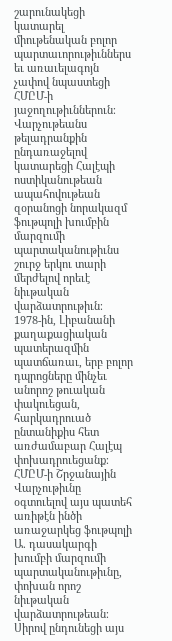շարունակեցի կատարել միութենական բոլոր պարտաւորութիւններս եւ առաւելագոյն չափով նպաստեցի ՀՄԸՄ-ի յաջողութիւններուն։
Վարչութեանս թելադրանքին ընդառաջելով կատարեցի Հալէպի ոստիկանութեան ապահովութեան զօրանոցի նորակազմ ֆութպոլի խումբին մարզումի պարտականութիւնս շուրջ երկու տարի մերժելով որեւէ նիւթական վարձատրութիւն։
1978-ին, Լիբանանի քաղաքացիական պատերազմին պատճառաւ, երբ բոլոր դպրոցները մինչեւ անորոշ թուական փակուեցան, հարկադրուած ընտանիքիս հետ  առժամաբար Հալէպ փոխադրուեցանք։ ՀՄԸՄ-ի Շրջանային Վարչութիւնը օգտուելով այս պատեհ առիթէն ինծի առաջարկեց ֆութպոլի Ա. դասակարգի խումբի մարզումի պարտականութիւնը, փոխան որոշ նիւթական վարձատրութեան։ Սիրով ընդունեցի այս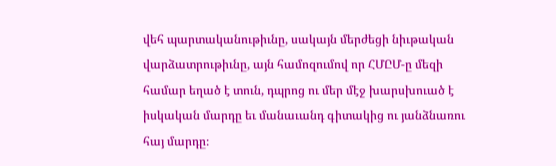վեհ պարտականութիւնը, սակայն մերժեցի նիւթական վարձատրութիւնը, այն համոզումով որ ՀՄԸՄ-ը մեզի համար եղած է տուն, դպրոց ու մեր մէջ խարսխուած է իսկական մարդը եւ մանաւանդ գիտակից ու յանձնառու հայ մարդը։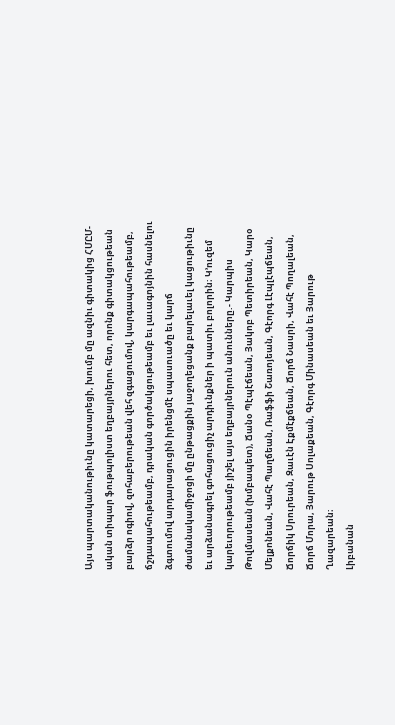Այս պարտականութիւնը կատարեցի, խումբ մը ազնիւ գիտակից ՀՄԸՄ-ական տիպար ֆութպոլիստ եղբայրներու հետ, որոնք գիտակցութեան բարձր ոգիով, զոհաբերութեան վեհ զգացումով, կարգապահութեամբ, ճշդապահութեամբ, դրական գործակցութեամբ եւ լաւագոյնին հասնելու ձգտումով արդարացուցին իրենցմէ սպասուածը եւ կարճ ժամանակամիջոցի մը ընթացքին յաջողեցանք բարելաւել կացութիւնը եւ արձանագրել գոհացուցիչ արդիւնքներ ի պատիւ բոլորին։ Կ’ուզեմ կարեւորութեամբ յիշել այս եղբայրներուն անունները.- Կարպիս Թովմասեան (խմբապետ), Ճանօ Պէպէճեան, Յակոբ Պետիրեան, Կարօ Մելքոնեան, Վահէ Պաղճեան, Ռաֆֆի Շառոյեան, Գէորգ Լէպլէպճեան, Ճորճիկ Սրուրեան, Զաւէն Էքմէքճեան, Ճորճ Նասրի, Վահէ Պողալեան, Ճորճ Մորա, Յարութ Սոլաքեան, Գէորգ Մինասեան եւ Յարութ Ղազարեան։
Լիբանան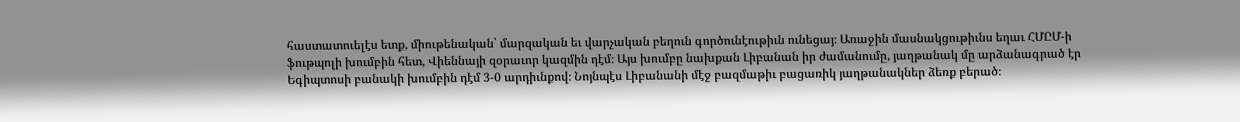հաստատուելէս ետք, միութենական՝ մարզական եւ վարչական բեղուն գործունէութիւն ունեցայ։ Առաջին մասնակցութիւնս եղաւ ՀՄԸՄ-ի ֆութպոլի խումբին հետ, Վիեննայի զօրաւոր կազմին դէմ։ Այս խումբը նախքան Լիբանան իր ժամանումը, յաղթանակ մը արձանագրած էր Եգիպտոսի բանակի խումբին դէմ 3-0 արդիւնքով։ Նոյնպէս Լիբանանի մէջ բազմաթիւ բացառիկ յաղթանակներ ձեռք բերած։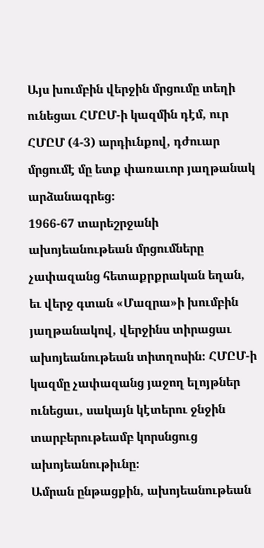Այս խումբին վերջին մրցումը տեղի ունեցաւ ՀՄԸՄ-ի կազմին դէմ, ուր ՀՄԸՄ (4-3) արդիւնքով, դժուար մրցումէ մը ետք փառաւոր յաղթանակ արձանագրեց։
1966-67 տարեշրջանի ախոյեանութեան մրցումները չափազանց հետաքրքրական եղան, եւ վերջ գտան «Մազրա»ի խումբին յաղթանակով, վերջինս տիրացաւ ախոյեանութեան տիտղոսին։ ՀՄԸՄ-ի կազմը չափազանց յաջող ելոյթներ ունեցաւ, սակայն կէտերու ջնջին տարբերութեամբ կորսնցուց ախոյեանութիւնը։
Ամրան ընթացքին, ախոյեանութեան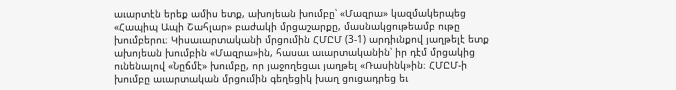աւարտէն երեք ամիս ետք, ախոյեան խումբը՝ «Մազրա» կազմակերպեց «Հապիպ Ապի Շահլար» բաժակի մրցաշարքը, մասնակցութեամբ ութը խումբերու։ Կիսաւարտականի մրցումին ՀՄԸՄ (3-1) արդիւնքով յաղթելէ ետք ախոյեան խումբին «Մազրա»ին, հասաւ աւարտականին՝ իր դէմ մրցակից ունենալով «Նըճմէ» խումբը, որ յաջողեցաւ յաղթել «Ռասինկ»ին։ ՀՄԸՄ-ի խումբը աւարտական մրցումին գեղեցիկ խաղ ցուցադրեց եւ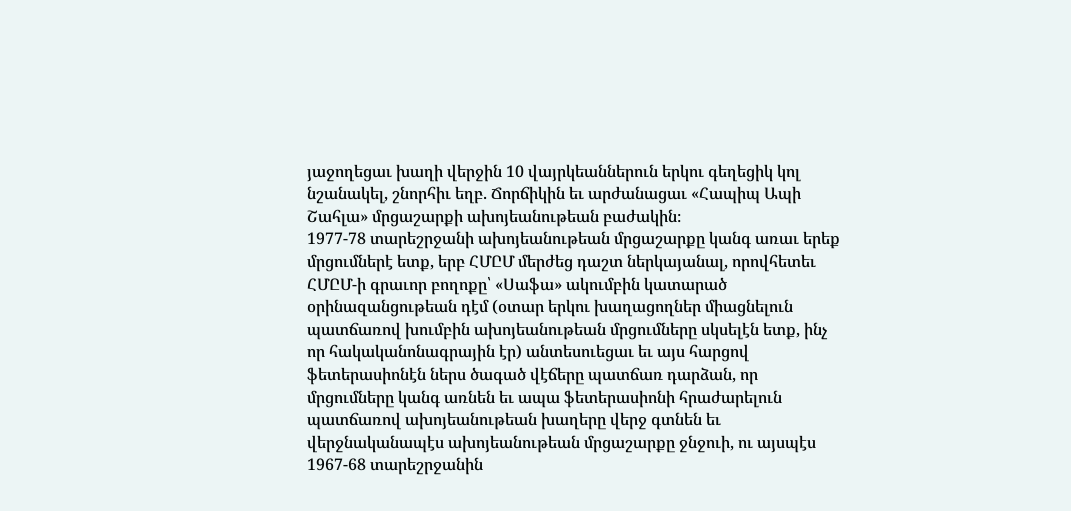յաջողեցաւ խաղի վերջին 10 վայրկեաններուն երկու գեղեցիկ կոլ նշանակել, շնորհիւ եղբ. Ճորճիկին եւ արժանացաւ «Հապիպ Ապի Շահլա» մրցաշարքի ախոյեանութեան բաժակին։
1977-78 տարեշրջանի ախոյեանութեան մրցաշարքը կանգ առաւ երեք մրցումներէ ետք, երբ ՀՄԸՄ մերժեց դաշտ ներկայանալ, որովհետեւ ՀՄԸՄ-ի գրաւոր բողոքը՝ «Սաֆա» ակումբին կատարած օրինազանցութեան դէմ (օտար երկու խաղացողներ միացնելուն պատճառով խումբին ախոյեանութեան մրցումները սկսելէն ետք, ինչ որ հակականոնագրային էր) անտեսուեցաւ եւ այս հարցով ֆետերասիոնէն ներս ծագած վէճերը պատճառ դարձան, որ մրցումները կանգ առնեն եւ ապա ֆետերասիոնի հրաժարելուն պատճառով ախոյեանութեան խաղերը վերջ գտնեն եւ վերջնականապէս ախոյեանութեան մրցաշարքը ջնջուի, ու այսպէս 1967-68 տարեշրջանին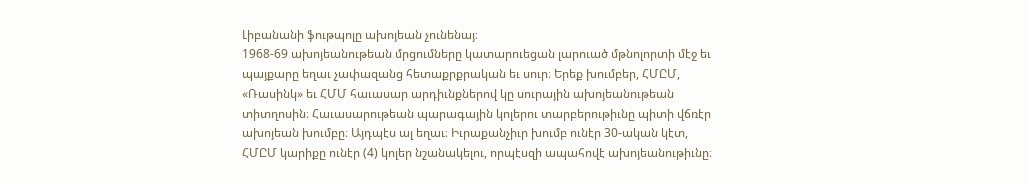Լիբանանի ֆութպոլը ախոյեան չունենայ։
1968-69 ախոյեանութեան մրցումները կատարուեցան լարուած մթնոլորտի մէջ եւ պայքարը եղաւ չափազանց հետաքրքրական եւ սուր։ Երեք խումբեր, ՀՄԸՄ, «Ռասինկ» եւ ՀՄՄ հաւասար արդիւնքներով կը սուրային ախոյեանութեան տիտղոսին։ Հաւասարութեան պարագային կոլերու տարբերութիւնը պիտի վճռէր ախոյեան խումբը։ Այդպէս ալ եղաւ։ Իւրաքանչիւր խումբ ունէր 30-ական կէտ, ՀՄԸՄ կարիքը ունէր (4) կոլեր նշանակելու, որպէսզի ապահովէ ախոյեանութիւնը։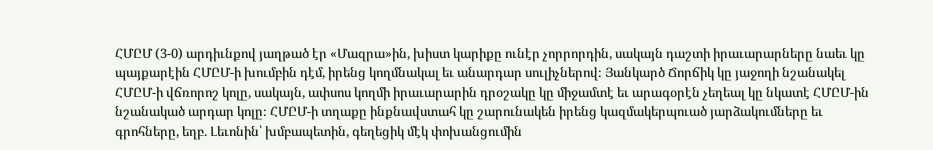ՀՄԸՄ (3-0) արդիւնքով յաղթած էր «Մազրա»ին, խիստ կարիքը ունէր չորրորդին, սակայն դաշտի իրաւարարները նաեւ կը պայքարէին ՀՄԸՄ-ի խումբին դէմ, իրենց կողմնակալ եւ անարդար սուլիչներով։ Յանկարծ Ճորճիկ կը յաջողի նշանակել ՀՄԸՄ-ի վճռորոշ կոլը, սակայն, ափսոս կողմի իրաւարարին դրօշակը կը միջամտէ եւ արագօրէն չեղեալ կը նկատէ ՀՄԸՄ-ին նշանակած արդար կոլը։ ՀՄԸՄ-ի տղաքը ինքնավստահ կը շարունակեն իրենց կազմակերպուած յարձակումները եւ գրոհները, եղբ. Լեւոնին՝ խմբապետին, գեղեցիկ մէկ փոխանցումին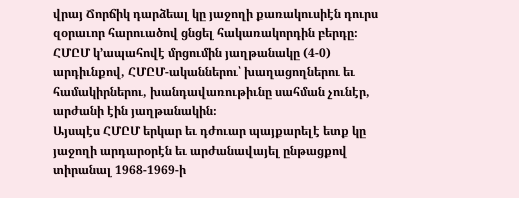վրայ Ճորճիկ դարձեալ կը յաջողի քառակուսիէն դուրս զօրաւոր հարուածով ցնցել հակառակորդին բերդը։ ՀՄԸՄ կ’ապահովէ մրցումին յաղթանակը (4-0) արդիւնքով, ՀՄԸՄ-ականներու՝ խաղացողներու եւ համակիրներու, խանդավառութիւնը սահման չունէր, արժանի էին յաղթանակին։
Այսպէս ՀՄԸՄ երկար եւ դժուար պայքարելէ ետք կը յաջողի արդարօրէն եւ արժանավայել ընթացքով տիրանալ 1968-1969-ի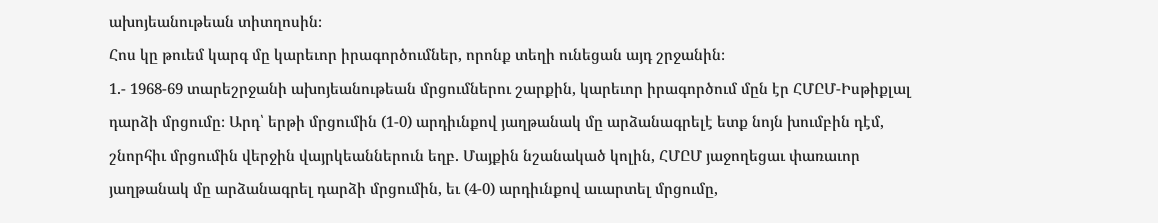ախոյեանութեան տիտղոսին։
Հոս կը թուեմ կարգ մը կարեւոր իրագործումներ, որոնք տեղի ունեցան այդ շրջանին։
1.- 1968-69 տարեշրջանի ախոյեանութեան մրցումներու շարքին, կարեւոր իրագործում մըն էր ՀՄԸՄ-Իսթիքլալ դարձի մրցումը։ Արդ՝ երթի մրցումին (1-0) արդիւնքով յաղթանակ մը արձանագրելէ ետք նոյն խումբին դէմ, շնորհիւ մրցումին վերջին վայրկեաններուն եղբ. Մայքին նշանակած կոլին, ՀՄԸՄ յաջողեցաւ փառաւոր յաղթանակ մը արձանագրել դարձի մրցումին, եւ (4-0) արդիւնքով աւարտել մրցումը,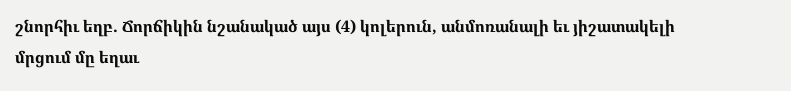շնորհիւ եղբ. Ճորճիկին նշանակած այս (4) կոլերուն, անմոռանալի եւ յիշատակելի մրցում մը եղաւ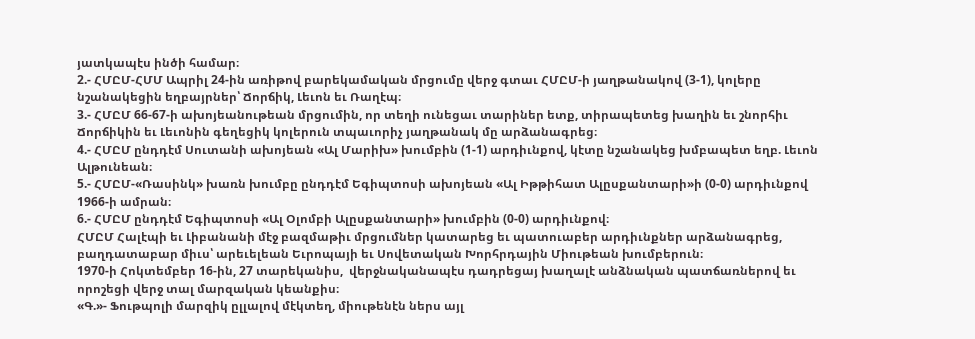յատկապէս ինծի համար։
2.- ՀՄԸՄ-ՀՄՄ Ապրիլ 24-ին առիթով բարեկամական մրցումը վերջ գտաւ ՀՄԸՄ-ի յաղթանակով (3-1), կոլերը նշանակեցին եղբայրներ՝ Ճորճիկ, Լեւոն եւ Ռաղէպ։
3.- ՀՄԸՄ 66-67-ի ախոյեանութեան մրցումին, որ տեղի ունեցաւ տարիներ ետք, տիրապետեց խաղին եւ շնորհիւ Ճորճիկին եւ Լեւոնին գեղեցիկ կոլերուն տպաւորիչ յաղթանակ մը արձանագրեց։
4.- ՀՄԸՄ ընդդէմ Սուտանի ախոյեան «Ալ Մարիխ» խումբին (1-1) արդիւնքով, կէտը նշանակեց խմբապետ եղբ. Լեւոն Ալթունեան։
5.- ՀՄԸՄ-«Ռասինկ» խառն խումբը ընդդէմ Եգիպտոսի ախոյեան «Ալ Իթթիհատ Ալըսքանտարի»ի (0-0) արդիւնքով 1966-ի ամրան։
6.- ՀՄԸՄ ընդդէմ Եգիպտոսի «Ալ Օլոմբի Ալըսքանտարի» խումբին (0-0) արդիւնքով։
ՀՄԸՄ Հալէպի եւ Լիբանանի մէջ բազմաթիւ մրցումներ կատարեց եւ պատուաբեր արդիւնքներ արձանագրեց, բաղդատաբար միւս՝ արեւելեան Եւրոպայի եւ Սովետական Խորհրդային Միութեան խումբերուն։
1970-ի Հոկտեմբեր 16-ին, 27 տարեկանիս,  վերջնականապէս դադրեցայ խաղալէ անձնական պատճառներով եւ որոշեցի վերջ տալ մարզական կեանքիս։
«Գ.»- Ֆութպոլի մարզիկ ըլլալով մէկտեղ, միութենէն ներս այլ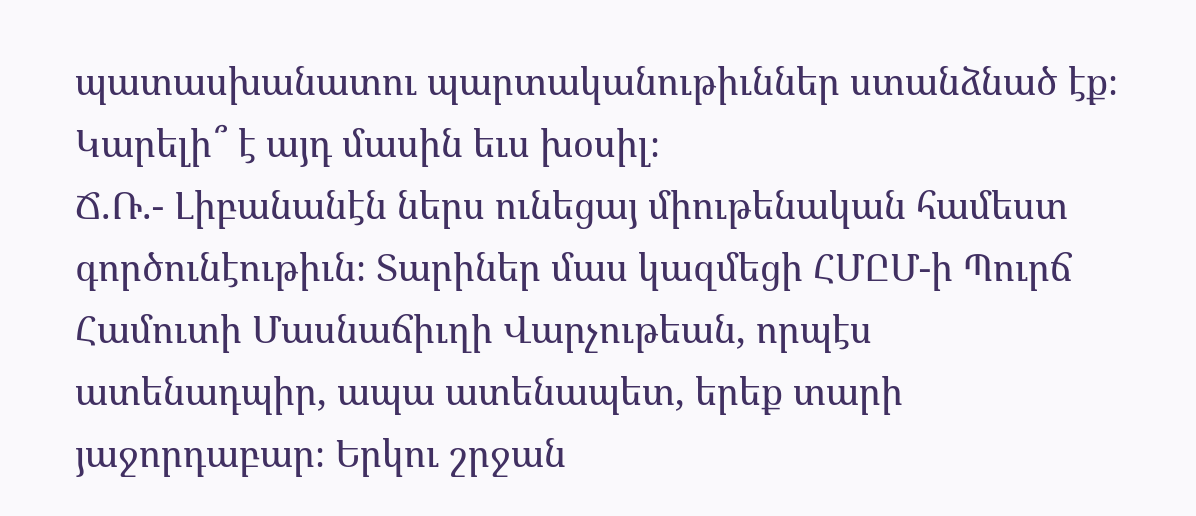պատասխանատու պարտականութիւններ ստանձնած էք։ Կարելի՞ է այդ մասին եւս խօսիլ։
Ճ.Ռ.- Լիբանանէն ներս ունեցայ միութենական համեստ գործունէութիւն։ Տարիներ մաս կազմեցի ՀՄԸՄ-ի Պուրճ Համուտի Մասնաճիւղի Վարչութեան, որպէս ատենադպիր, ապա ատենապետ, երեք տարի յաջորդաբար։ Երկու շրջան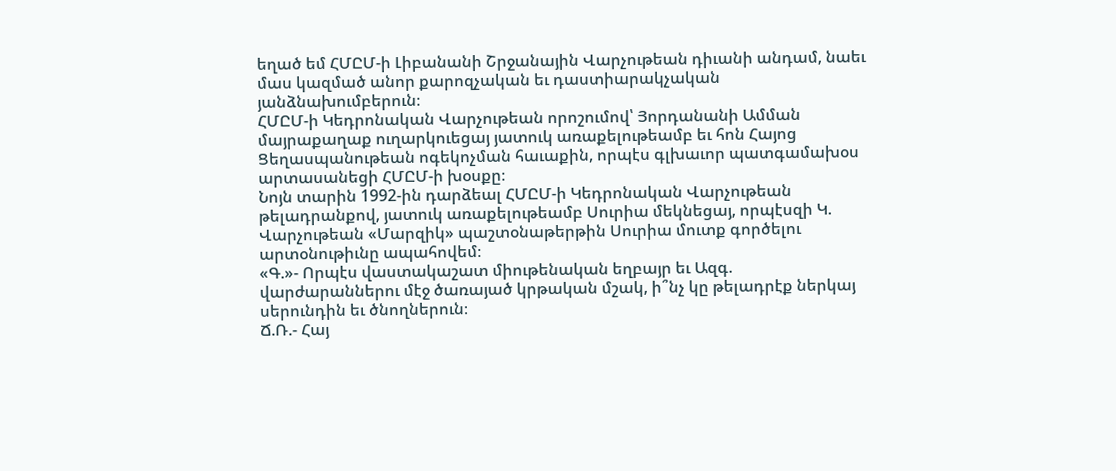եղած եմ ՀՄԸՄ-ի Լիբանանի Շրջանային Վարչութեան դիւանի անդամ, նաեւ մաս կազմած անոր քարոզչական եւ դաստիարակչական յանձնախումբերուն։
ՀՄԸՄ-ի Կեդրոնական Վարչութեան որոշումով՝ Յորդանանի Ամման մայրաքաղաք ուղարկուեցայ յատուկ առաքելութեամբ եւ հոն Հայոց Ցեղասպանութեան ոգեկոչման հաւաքին, որպէս գլխաւոր պատգամախօս արտասանեցի ՀՄԸՄ-ի խօսքը։
Նոյն տարին 1992-ին դարձեալ ՀՄԸՄ-ի Կեդրոնական Վարչութեան թելադրանքով, յատուկ առաքելութեամբ Սուրիա մեկնեցայ, որպէսզի Կ. Վարչութեան «Մարզիկ» պաշտօնաթերթին Սուրիա մուտք գործելու արտօնութիւնը ապահովեմ։
«Գ.»- Որպէս վաստակաշատ միութենական եղբայր եւ Ազգ. վարժարաններու մէջ ծառայած կրթական մշակ, ի՞նչ կը թելադրէք ներկայ սերունդին եւ ծնողներուն։
Ճ.Ռ.- Հայ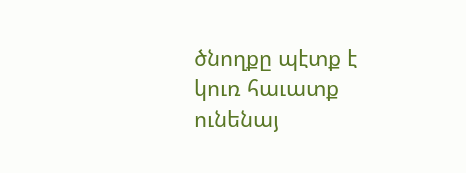ծնողքը պէտք է կուռ հաւատք ունենայ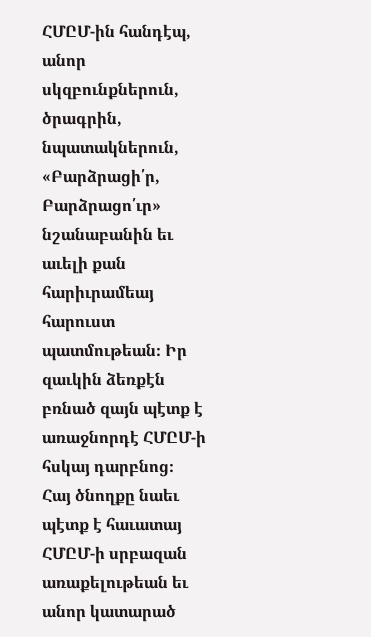ՀՄԸՄ-ին հանդէպ, անոր սկզբունքներուն, ծրագրին, նպատակներուն, «Բարձրացի՛ր, Բարձրացո՛ւր» նշանաբանին եւ աւելի քան հարիւրամեայ հարուստ պատմութեան։ Իր զաւկին ձեռքէն բռնած զայն պէտք է առաջնորդէ ՀՄԸՄ-ի հսկայ դարբնոց։
Հայ ծնողքը նաեւ պէտք է հաւատայ ՀՄԸՄ-ի սրբազան առաքելութեան եւ անոր կատարած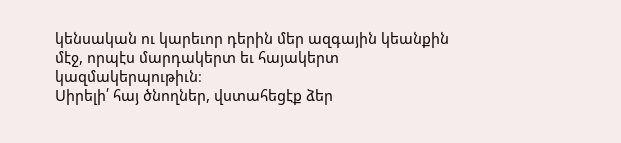կենսական ու կարեւոր դերին մեր ազգային կեանքին մէջ, որպէս մարդակերտ եւ հայակերտ կազմակերպութիւն։
Սիրելի՛ հայ ծնողներ, վստահեցէք ձեր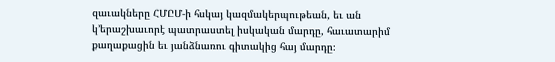զաւակները ՀՄԸՄ-ի հսկայ կազմակերպութեան, եւ ան կ’երաշխաւորէ պատրաստել իսկական մարդը, հաւատարիմ քաղաքացին եւ յանձնառու գիտակից հայ մարդը։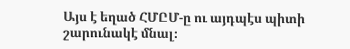Այս է եղած ՀՄԸՄ-ը ու այդպէս պիտի շարունակէ մնալ։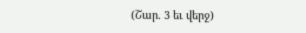(Շար. 3 եւ վերջ)